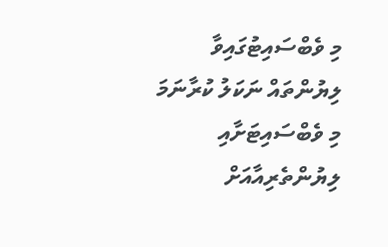މި ވެބްސައިޓުގައިވާ ލިޔުންތައް ނަކަލު ކުރާނަމަ މި ވެބްސައިޓަށާއި ލިޔުންތެރިއާއަށް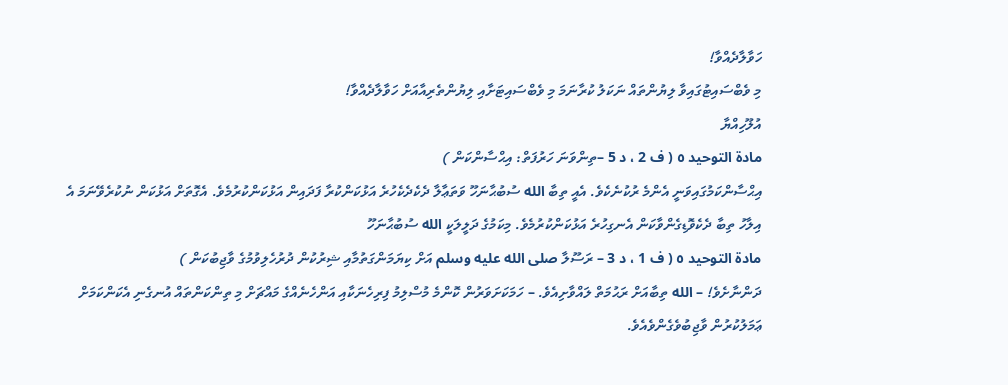ހަވާލާދެއްވާ!
މި ވެބްސައިޓުގައިވާ ލިޔުންތައް ނަކަލު ކުރާނަމަ މި ވެބްސައިޓަށާއި ލިޔުންތެރިއާއަށް ހަވާލާދެއްވާ!
އުލޫހިއްޔާ
مادة التوحيد ٥ ( ف 2 ، د 5 –ތިންވަނަ ހަރުފަތް: އިޙްސާންކަން )
އިޙްސާންކަމުގައިވަނީ އެންމެ ރުކުނެކެވެ. އެއީ ތިބާ الله ސުބުޙާނަހޫ ވަތަޢާލާ ދެކެދެކެހުރެ އަޅުކަންކުރާ ފަދައިން އަޅުކަންކުރުމެވެ. އެގޮތަށް އަޅުކަން ނުކުރެވޭނަމަ އެ އިލާހު ތިބާ ދެކެވޮޑިގެންވާކަން އެނގިހުރެ އަޅުކަންކުރުމެވެ. މިކަމުގެ ދަލީލަކީ الله ސުބުޙާނަހޫ
مادة التوحيد ٥ ( ف 1 ، د 3 – ރަސޫލާ صلى الله عليه وسلم އަށް ކިޔަމަންގަތުމާއި ޝިރުކުން ދުރުހެލިވުމުގެ ވާޖިބުކަން )
ދަންނާށެވެ! – الله ތިބާއަށް ރަޙުމަތް ލައްވާށިއެވެ. – ހަމަކަށަވަރުން ކޮންމެ މުސްލިމު ފިރިހެނަކާއި އަންހެނެއްގެ މައްޗަށް މި ތިންކަންތައް އުނގެނި އެކަންކަމަށް ޢަމަލުކުރުން ވާޖިބުވެގެންވެއެވެ.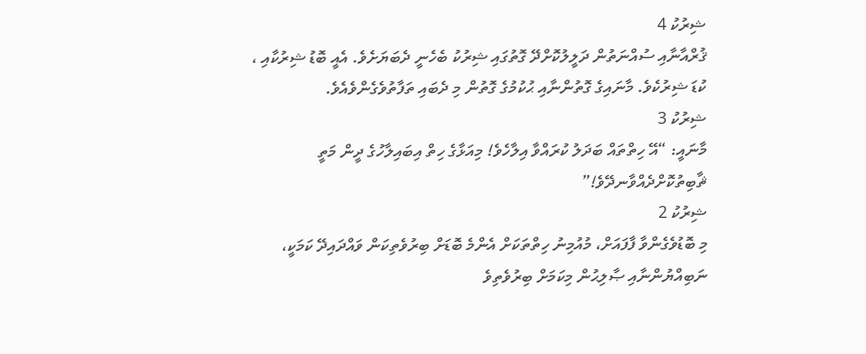ޝިރުކު 4
ޤުރްއާނާއި ސުއްނަތުން ދަލީލުކޮށްދޭ ގޮތުގައި ޝިރުކު ބެހެނީ ދެބަޔަށެވެ. އެއީ ބޮޑު ޝިރުކާއި ، ކުޑަ ޝިރުކެވެ. މާނައިގެ ގޮތުންނާއި ޙުކުމުގެ ގޮތުން މި ދެބައި ތަފާތުވެގެންވެއެވެ.
ޝިރުކު 3
މާނައީ: “އޭ ހިތްތައް ބަދަލު ކުރައްވާ އިލާހެވެ! މިއަޅާގެ ހިތް އިބައިލާހުގެ ދީން މަތީ ޘާބިތުކޮށްދެއްވާނދޭވެ!”
ޝިރުކު 2
މި ބޮޑުވެގެންވާ ފާފައަށް، މުއުމިނު ހިތްތަކަށް އެންމެ ބޮޑަށް ބިރުވެތިކަން ވައްދައިދޭ ކަމަކީ، ނަބިއްޔުންނާއި ޞާލިޙުން މިކަމަށް ބިރުވެތިވެ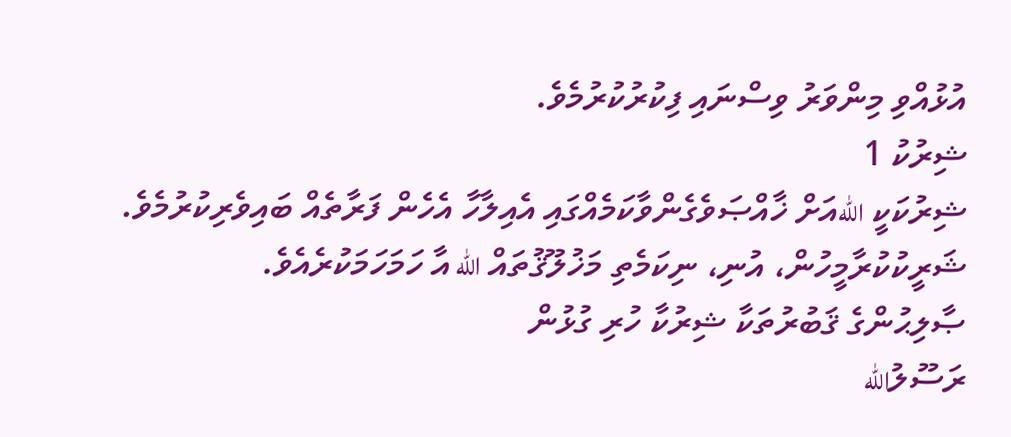އުޅުއްވި މިންވަރު ވިސްނައި ފިކުރުކުރުމެވެ.
ޝިރުކު 1
ޝިރުކަކީ اللهއަށް ޚާއްޞަވެގެންވާކަމެއްގައި އެއިލާހާ އެހެން ފަރާތެއް ބައިވެރިކުރުމެވެ. ޝަރީކުކުރާމީހުން، އުނި، ނިކަމެތި މަޚުލޫޤުތައް الله އާ ހަމަހަމަކުރެއެވެ.
ޞާލިޙުންގެ ޤަބުރުތަކާ ޝިރުކާ ހުރި ގުޅުން
ރަސޫލުالله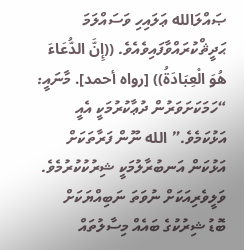ޞައްލަالله ޢަލައިހި ވަސައްލަމަ ޙަދީޘްކުރައްވާފައިވެއެވެ. ((إِنَّ الدُّعَاءَ هُوَ الْعِبَادَةُ)) [رواه أحمد]. މާނައީ: “ހަމަކަށަވަރުން ދުޢާކުރުމަކީ އެއީ އަޅުކަމެވެ.” الله ނޫން ފަރާތަކަށް އަޅުކަން އަނބުރާލުމަކީ ޝިރުކުކުރުމެވެ. ވަލީވެރިއަކަށް ނުވަތަ ނަބިއްޔަކަށް
ބޮޑު ޝިރުކުގެ ބައެއް މިސާލުތައް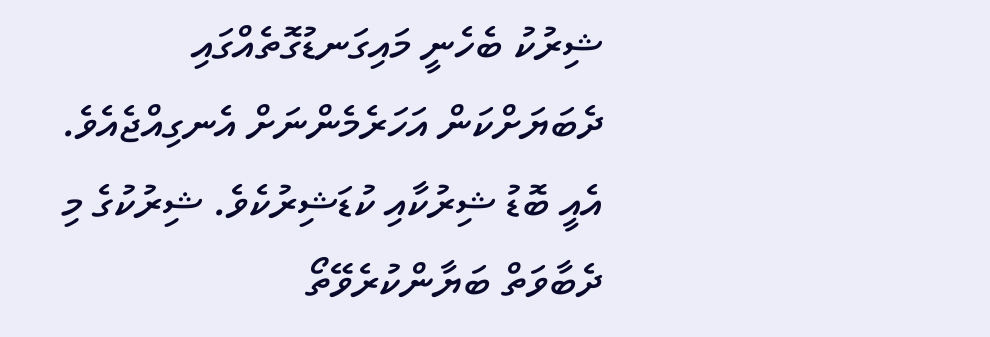ޝިރުކު ބެހެނީ މައިގަނޑުގޮތެއްގައި ދެބަޔަށްކަން އަހަރެމެންނަށް އެނގިއްޖެއެވެ. އެއީ ބޮޑު ޝިރުކާއި ކުޑަޝިރުކެވެ. ޝިރުކުގެ މި ދެބާވަތް ބަޔާންކުރެވޭތޯ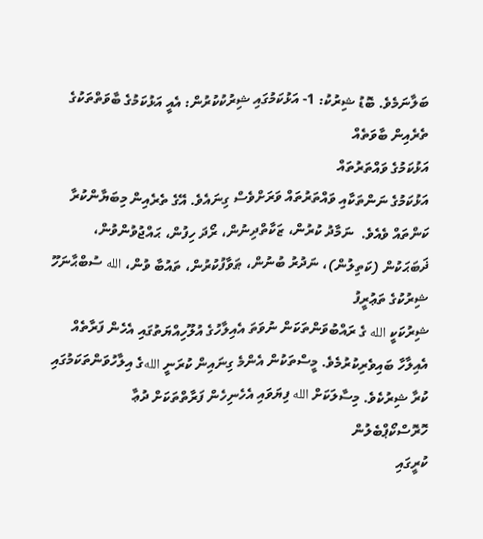ބަލާނަމެވެ. ބޮޑު ޝިރުކު: 1- އަޅުކަމުގައި ޝިރުކުކުރުން: އެއީ އަޅުކަމުގެ ބާވަތްތަކުގެ ތެރެއިން ބާވަތެއް
އަޅުކަމުގެ ވައްތަރުތައް
އަޅުކަމުގެ ނަންތަކާއި ވައްތަރުތައް ވަރަށްވެސް ގިނައެވެ. އޭގެ ތެރެއިން މިބަޔާންކުރާ ކަންތައް ވެއެވެ.  ނަމާދު ކުރުން، ޒަކާތްދިނުން، ރޯދަ ހިފުން، ޙައްޖުވުންވުން، ޛަބަޙަކުން (ކަތިލުން)، ނަދުރު ބުނުން، ޠަވާފުކުރުން، ތައުބާ ވުން، الله ސުބްޙާނަހޫ
ޝިރުކުގެ ތަޢުރީފު
ޝިރުކަކީ الله ގެ ރައްބުވަންތަކަން ނުވަތަ އެއިލާހުގެ އުލޫހިއްޔަތުގައި އެހެން ފަރާތެއް އެއިލާހާ ބައިވެރިކުރުމެވެ. މީސްތަކުން އެންމެ ގިނައިން ކުރަނީ اللهގެ އިލާހުވަންތަކަމުގައި ކުރާ ޝިރުކެވެ. މިސާލަކަށް الله ފިޔަވައި އެހެނިހެން ފަރާތްތަކަށް ދުޢާ
ހޮރޮސްކޯޕްބެލުން
ކުރީގައި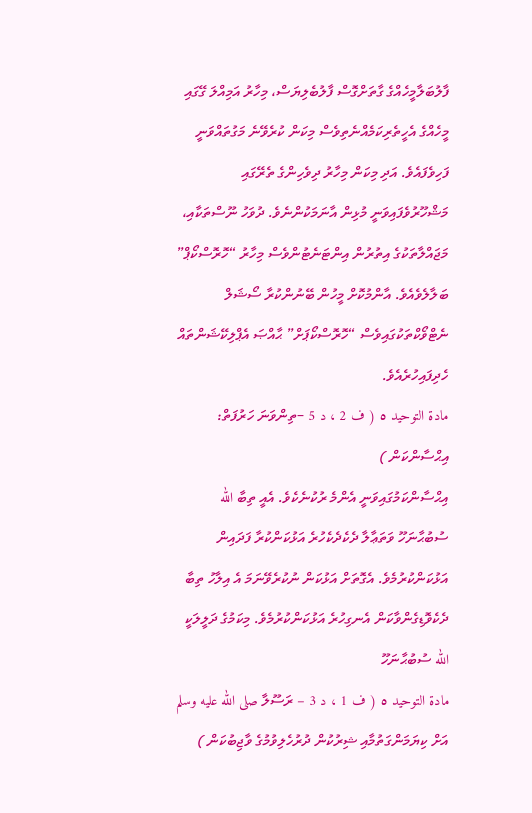ފާލުބަލާމީހެއްގެ ގާތަށްގޮސް ފާލުބެލިޔަސް، މިހާރު އަމިއްލަ ގޭގައި މީހެއްގެ އެހީތެރިކަމެއްނެތިވެސް މިކަން ކުރެވޭނެ މަގުތައްވަނީ ފަހިވެފައެވެ. އަދި މިކަން މިހާރު ދިވެހިންގެ ތެރޭގައި މަޝްހޫރުވެފައިވަނީ މުޅިން އާނަމަކުންނެވެ. ދުވަހު ނޫސްތަކާއި، މަޖައްލާތަކުގެ އިތުރުން އިންޓަނެޓުންވެސް މިހާރު “ހޮރޮސްކޯޕް” ބަލާލެވެއެވެ. އާންމުކޮށް މީހުން ބޭނުންކުރާ ސޯޝަލް ނެޓްވޯކްތަކުގައިވެސް “ހޮރޮސްކޯޕަށް” ޙާއްޞަ އެޕްލިކޭޝަންތައް ހެދިފައިހުރެއެވެ.
مادة التوحيد ٥ ( ف 2 ، د 5 –ތިންވަނަ ހަރުފަތް: އިޙްސާންކަން )
އިޙްސާންކަމުގައިވަނީ އެންމެ ރުކުނެކެވެ. އެއީ ތިބާ الله ސުބުޙާނަހޫ ވަތަޢާލާ ދެކެދެކެހުރެ އަޅުކަންކުރާ ފަދައިން އަޅުކަންކުރުމެވެ. އެގޮތަށް އަޅުކަން ނުކުރެވޭނަމަ އެ އިލާހު ތިބާ ދެކެވޮޑިގެންވާކަން އެނގިހުރެ އަޅުކަންކުރުމެވެ. މިކަމުގެ ދަލީލަކީ الله ސުބުޙާނަހޫ
مادة التوحيد ٥ ( ف 1 ، د 3 – ރަސޫލާ صلى الله عليه وسلم އަށް ކިޔަމަންގަތުމާއި ޝިރުކުން ދުރުހެލިވުމުގެ ވާޖިބުކަން )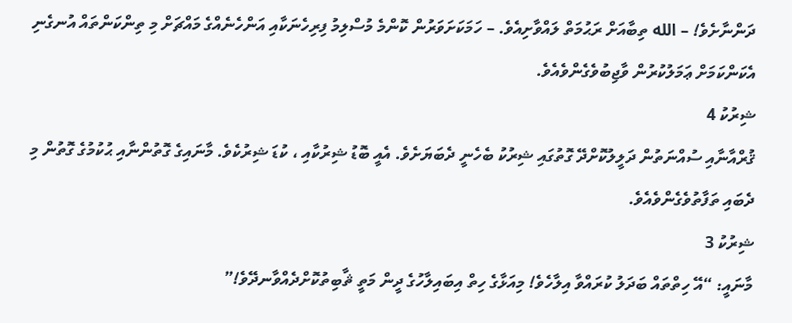ދަންނާށެވެ! – الله ތިބާއަށް ރަޙުމަތް ލައްވާށިއެވެ. – ހަމަކަށަވަރުން ކޮންމެ މުސްލިމު ފިރިހެނަކާއި އަންހެނެއްގެ މައްޗަށް މި ތިންކަންތައް އުނގެނި އެކަންކަމަށް ޢަމަލުކުރުން ވާޖިބުވެގެންވެއެވެ.
ޝިރުކު 4
ޤުރްއާނާއި ސުއްނަތުން ދަލީލުކޮށްދޭ ގޮތުގައި ޝިރުކު ބެހެނީ ދެބަޔަށެވެ. އެއީ ބޮޑު ޝިރުކާއި ، ކުޑަ ޝިރުކެވެ. މާނައިގެ ގޮތުންނާއި ޙުކުމުގެ ގޮތުން މި ދެބައި ތަފާތުވެގެންވެއެވެ.
ޝިރުކު 3
މާނައީ: “އޭ ހިތްތައް ބަދަލު ކުރައްވާ އިލާހެވެ! މިއަޅާގެ ހިތް އިބައިލާހުގެ ދީން މަތީ ޘާބިތުކޮށްދެއްވާނދޭވެ!”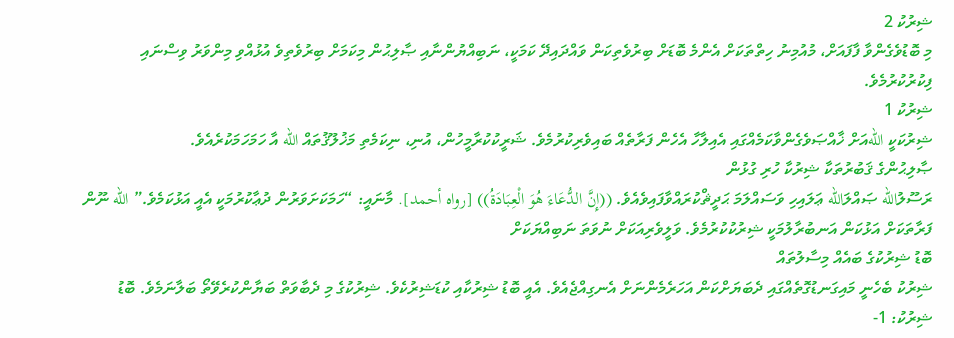ޝިރުކު 2
މި ބޮޑުވެގެންވާ ފާފައަށް، މުއުމިނު ހިތްތަކަށް އެންމެ ބޮޑަށް ބިރުވެތިކަން ވައްދައިދޭ ކަމަކީ، ނަބިއްޔުންނާއި ޞާލިޙުން މިކަމަށް ބިރުވެތިވެ އުޅުއްވި މިންވަރު ވިސްނައި ފިކުރުކުރުމެވެ.
ޝިރުކު 1
ޝިރުކަކީ اللهއަށް ޚާއްޞަވެގެންވާކަމެއްގައި އެއިލާހާ އެހެން ފަރާތެއް ބައިވެރިކުރުމެވެ. ޝަރީކުކުރާމީހުން، އުނި، ނިކަމެތި މަޚުލޫޤުތައް الله އާ ހަމަހަމަކުރެއެވެ.
ޞާލިޙުންގެ ޤަބުރުތަކާ ޝިރުކާ ހުރި ގުޅުން
ރަސޫލުالله ޞައްލަالله ޢަލައިހި ވަސައްލަމަ ޙަދީޘްކުރައްވާފައިވެއެވެ. ((إِنَّ الدُّعَاءَ هُوَ الْعِبَادَةُ)) [رواه أحمد]. މާނައީ: “ހަމަކަށަވަރުން ދުޢާކުރުމަކީ އެއީ އަޅުކަމެވެ.” الله ނޫން ފަރާތަކަށް އަޅުކަން އަނބުރާލުމަކީ ޝިރުކުކުރުމެވެ. ވަލީވެރިއަކަށް ނުވަތަ ނަބިއްޔަކަށް
ބޮޑު ޝިރުކުގެ ބައެއް މިސާލުތައް
ޝިރުކު ބެހެނީ މައިގަނޑުގޮތެއްގައި ދެބަޔަށްކަން އަހަރެމެންނަށް އެނގިއްޖެއެވެ. އެއީ ބޮޑު ޝިރުކާއި ކުޑަޝިރުކެވެ. ޝިރުކުގެ މި ދެބާވަތް ބަޔާންކުރެވޭތޯ ބަލާނަމެވެ. ބޮޑު ޝިރުކު: 1-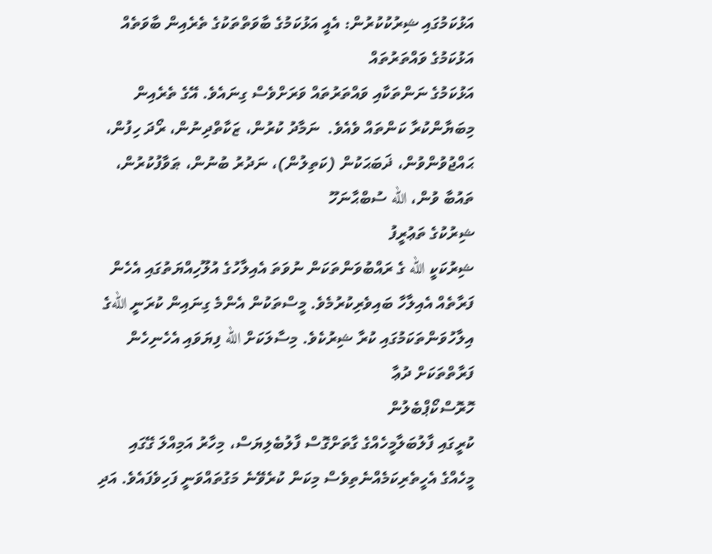އަޅުކަމުގައި ޝިރުކުކުރުން: އެއީ އަޅުކަމުގެ ބާވަތްތަކުގެ ތެރެއިން ބާވަތެއް
އަޅުކަމުގެ ވައްތަރުތައް
އަޅުކަމުގެ ނަންތަކާއި ވައްތަރުތައް ވަރަށްވެސް ގިނައެވެ. އޭގެ ތެރެއިން މިބަޔާންކުރާ ކަންތައް ވެއެވެ.  ނަމާދު ކުރުން، ޒަކާތްދިނުން، ރޯދަ ހިފުން، ޙައްޖުވުންވުން، ޛަބަޙަކުން (ކަތިލުން)، ނަދުރު ބުނުން، ޠަވާފުކުރުން، ތައުބާ ވުން، الله ސުބްޙާނަހޫ
ޝިރުކުގެ ތަޢުރީފު
ޝިރުކަކީ الله ގެ ރައްބުވަންތަކަން ނުވަތަ އެއިލާހުގެ އުލޫހިއްޔަތުގައި އެހެން ފަރާތެއް އެއިލާހާ ބައިވެރިކުރުމެވެ. މީސްތަކުން އެންމެ ގިނައިން ކުރަނީ اللهގެ އިލާހުވަންތަކަމުގައި ކުރާ ޝިރުކެވެ. މިސާލަކަށް الله ފިޔަވައި އެހެނިހެން ފަރާތްތަކަށް ދުޢާ
ހޮރޮސްކޯޕްބެލުން
ކުރީގައި ފާލުބަލާމީހެއްގެ ގާތަށްގޮސް ފާލުބެލިޔަސް، މިހާރު އަމިއްލަ ގޭގައި މީހެއްގެ އެހީތެރިކަމެއްނެތިވެސް މިކަން ކުރެވޭނެ މަގުތައްވަނީ ފަހިވެފައެވެ. އަދި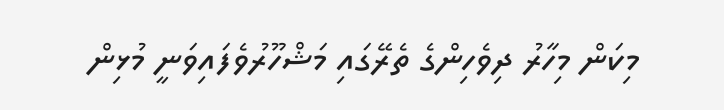މިކަން މިހާރު ދިވެހިންގެ ތެރޭގައި މަޝްހޫރުވެފައިވަނީ މުޅިން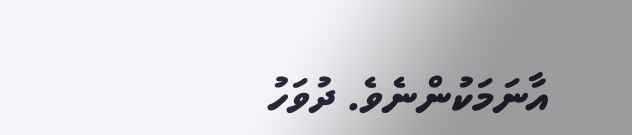އާނަމަކުންނެވެ. ދުވަހު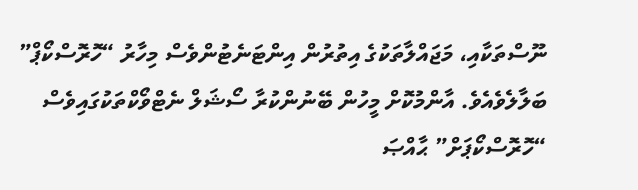ނޫސްތަކާއި، މަޖައްލާތަކުގެ އިތުރުން އިންޓަނެޓުންވެސް މިހާރު “ހޮރޮސްކޯޕް” ބަލާލެވެއެވެ. އާންމުކޮށް މީހުން ބޭނުންކުރާ ސޯޝަލް ނެޓްވޯކްތަކުގައިވެސް “ހޮރޮސްކޯޕަށް” ޙާއްޞަ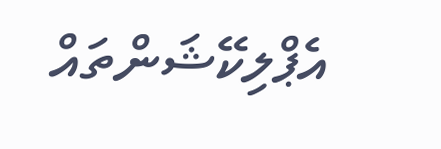އެޕްލިކޭޝަންތައް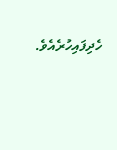ހެދިފައިހުރެއެވެ.